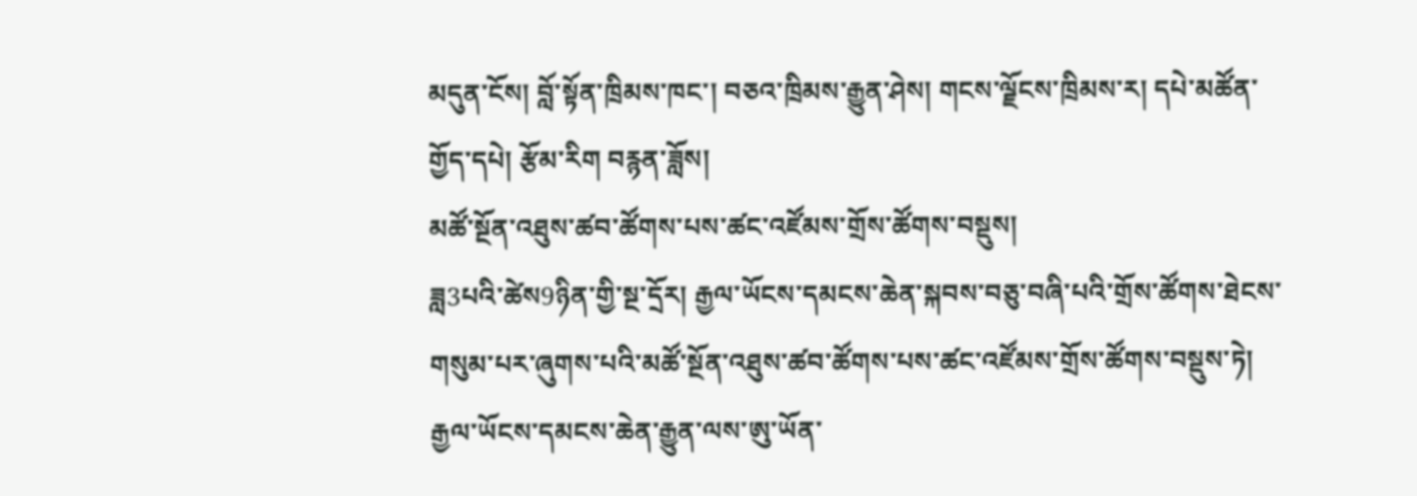མདུན་ངོས། བློ་སྟོན་ཁྲིམས་ཁང་། བཅའ་ཁྲིམས་རྒྱུན་ཤེས། གངས་ལྗོངས་ཁྲིམས་ར། དཔེ་མཚོན་གྱོད་དཔེ། རྩོམ་རིག བརྙན་ཟློས།
མཚོ་སྔོན་འཐུས་ཚབ་ཚོགས་པས་ཚང་འཛོམས་གྲོས་ཚོགས་བསྡུས།
ཟླ3པའི་ཚེས9ཉིན་གྱི་སྔ་དྲོར། རྒྱལ་ཡོངས་དམངས་ཆེན་སྐབས་བཅུ་བཞི་པའི་གྲོས་ཚོགས་ཐེངས་གསུམ་པར་ཞུགས་པའི་མཚོ་སྔོན་འཐུས་ཚབ་ཚོགས་པས་ཚང་འཛོམས་གྲོས་ཚོགས་བསྡུས་ཏེ། རྒྱལ་ཡོངས་དམངས་ཆེན་རྒྱུན་ལས་ཨུ་ཡོན་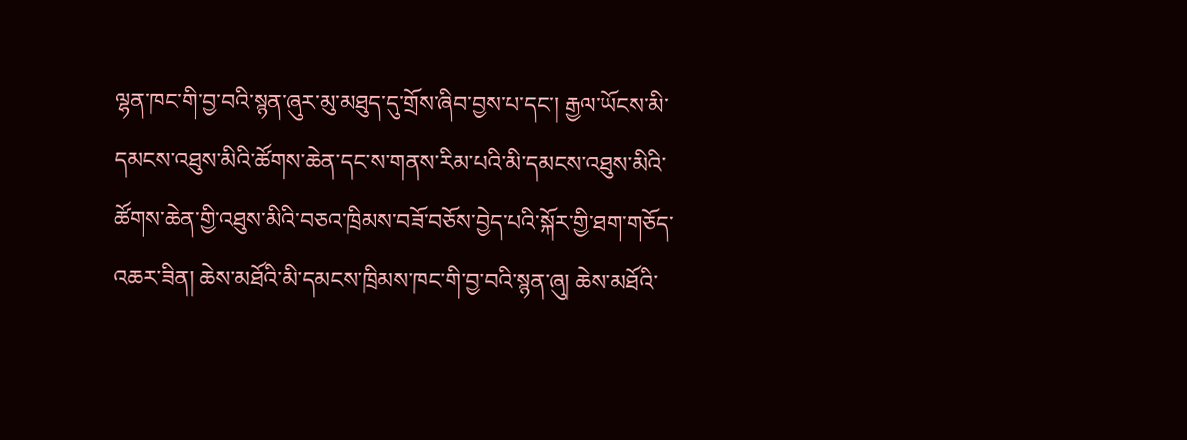ལྷན་ཁང་གི་བྱ་བའི་སྙན་ཞུར་མུ་མཐུད་དུ་གྲོས་ཞིབ་བྱས་པ་དང་། རྒྱལ་ཡོངས་མི་དམངས་འཐུས་མིའི་ཚོགས་ཆེན་དང་ས་གནས་རིམ་པའི་མི་དམངས་འཐུས་མིའི་ཚོགས་ཆེན་གྱི་འཐུས་མིའི་བཅའ་ཁྲིམས་བཟོ་བཅོས་བྱེད་པའི་སྐོར་གྱི་ཐག་གཅོད་འཆར་ཟིན། ཆེས་མཐོའི་མི་དམངས་ཁྲིམས་ཁང་གི་བྱ་བའི་སྙན་ཞུ། ཆེས་མཐོའི་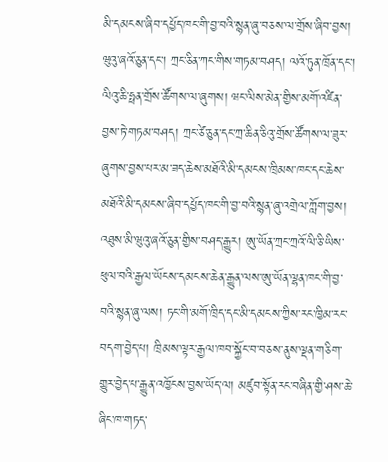མི་དམངས་ཞིབ་དཔྱོད་ཁང་གི་བྱ་བའི་སྙན་ཞུ་བཅས་ལ་གྲོས་ཞིབ་བྱས། ཝུའུ་ཞའོ་ཅུན་དང་། ཀྲང་ཅིན་ཀང་གིས་གཏམ་བཤད། ལའོ་ཏུན་ཁྲོན་དང་། ལིའུ་ཆི་ཧྥན་གྲོས་ཚོགས་ལ་ཞུགས། ཝང་ལིས་མེན་གྱིས་མགོ་འཛིན་བྱས་ཏེ་གཏམ་བཤད། ཀྲང་ཙེ་ཅུན་དང་ཀྲ་ཆིན་ཅིའུ་གྲོས་ཚོགས་ལ་ཟུར་ཞུགས་བྱས་པར་མ་ཟད་ཆེས་མཐོའི་མི་དམངས་ཁྲིམས་ཁང་དང་ཆེས་མཐོའི་མི་དམངས་ཞིབ་དཔྱོད་ཁང་གི་བྱ་བའི་སྙན་ཞུ་འགྲེལ་ཀློག་བྱས།
འཐུས་མི་ཝུའུ་ཞའོ་ཅུན་གྱིས་བཤད་རྒྱུར། ཨུ་ཡོན་ཀྲང་ཀྲའོ་ལི་ཅི་ཡིས་ཕུལ་བའི་རྒྱལ་ཡོངས་དམངས་ཆེན་རྒྱུན་ལས་ཨུ་ཡོན་ལྷན་ཁང་གི་བྱ་བའི་སྙན་ཞུ་ལས། ཏང་གི་མགོ་ཁྲིད་དང་མི་དམངས་ཀྱིས་རང་ཁྱིམ་རང་བདག་བྱེད་པ། ཁྲིམས་ལྟར་རྒྱལ་ཁབ་སྐྱོང་བ་བཅས་ནུས་ལྡན་གཅིག་གྱུར་བྱེད་པ་རྒྱུན་འཁྱོངས་བྱས་ཡོད་ལ། མཛུབ་སྟོན་རང་བཞིན་གྱི་ཤས་ཆེ་ཞིང་ཁ་གཏད་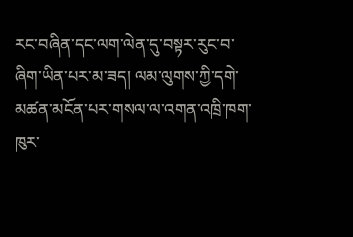རང་བཞིན་དང་ལག་ལེན་དུ་བསྟར་རུང་བ་ཞིག་ཡིན་པར་མ་ཟད། ལམ་ལུགས་ཀྱི་དགེ་མཚན་མངོན་པར་གསལ་ལ་འགན་འཁྲི་ཁག་ཁུར་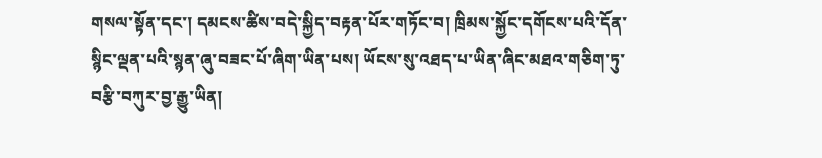གསལ་སྟོན་དང་། དམངས་ཚིས་བདེ་སྐྱིད་བརྟན་པོར་གཏོང་བ། ཁྲིམས་སྐྱོང་དགོངས་པའི་དོན་སྙིང་ལྡན་པའི་སྙན་ཞུ་བཟང་པོ་ཞིག་ཡིན་པས། ཡོངས་སུ་འཐད་པ་ཡིན་ཞིང་མཐའ་གཅིག་ཏུ་བརྩི་བཀུར་བྱ་རྒྱུ་ཡིན།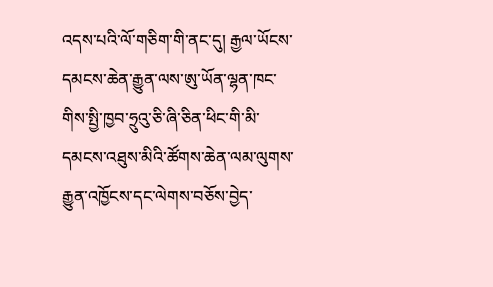འདས་པའི་ལོ་གཅིག་གི་ནང་དུ། རྒྱལ་ཡོངས་དམངས་ཆེན་རྒྱུན་ལས་ཨུ་ཡོན་ལྷན་ཁང་གིས་སྤྱི་ཁྱབ་ཧྲུའུ་ཅི་ཞི་ཅིན་ཕིང་གི་མི་དམངས་འཐུས་མིའི་ཚོགས་ཆེན་ལམ་ལུགས་རྒྱུན་འཁྱོངས་དང་ལེགས་བཅོས་བྱེད་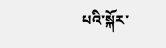པའི་སྐོར་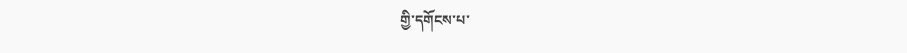གྱི་དགོངས་པ་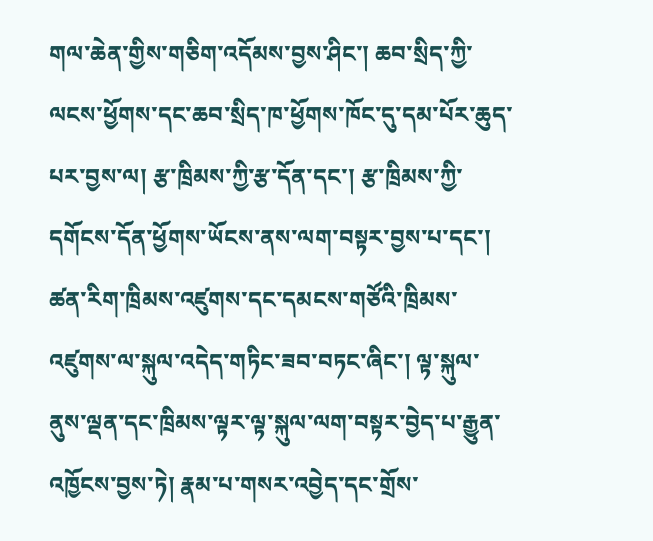གལ་ཆེན་གྱིས་གཅིག་འདོམས་བྱས་ཤིང་། ཆབ་སྲིད་ཀྱི་ལངས་ཕྱོགས་དང་ཆབ་སྲིད་ཁ་ཕྱོགས་ཁོང་དུ་དམ་པོར་ཆུད་པར་བྱས་ལ། རྩ་ཁྲིམས་ཀྱི་རྩ་དོན་དང་། རྩ་ཁྲིམས་ཀྱི་དགོངས་དོན་ཕྱོགས་ཡོངས་ནས་ལག་བསྟར་བྱས་པ་དང་། ཚན་རིག་ཁྲིམས་འཛུགས་དང་དམངས་གཙོའི་ཁྲིམས་འཛུགས་ལ་སྐུལ་འདེད་གཏིང་ཟབ་བཏང་ཞིང་། ལྟ་སྐུལ་ནུས་ལྡན་དང་ཁྲིམས་ལྟར་ལྟ་སྐུལ་ལག་བསྟར་བྱེད་པ་རྒྱུན་འཁྱོངས་བྱས་ཏེ། རྣམ་པ་གསར་འབྱེད་དང་གྲོས་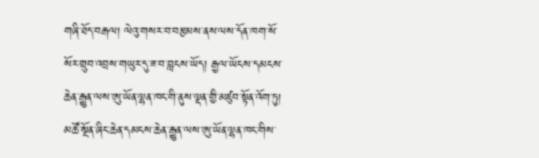གཞི་ཐོད་བརྒལ། ལེའུ་གསར་བ་བརྩམས་ནས་ལས་དོན་ཁག་སོ་སོར་གྲུབ་འབྲས་གཡུར་དུ་ཟ་བ་བླངས་ཡོད། རྒྱལ་ཡོངས་དམངས་ཆེན་རྒྱུན་ལས་ཨུ་ཡོན་ལྷན་ཁང་གི་ནུས་ལྡན་གྱི་མཛུབ་སྟོན་འོག་ཏུ། མཚོ་སྔོན་ཞིང་ཆེན་དམངས་ཆེན་རྒྱུན་ལས་ཨུ་ཡོན་ལྷན་ཁང་གིས་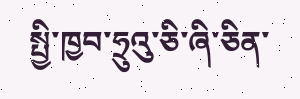སྤྱི་ཁྱབ་ཧྲུའུ་ཅི་ཞི་ཅིན་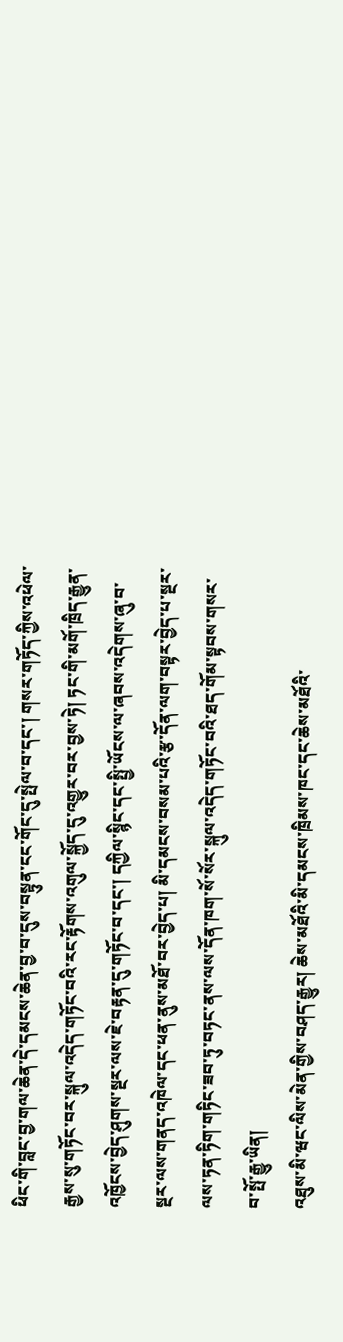ཕིང་གི་བླང་བྱ་གལ་ཆེན་དེ་དམངས་ཆེན་བྱ་བ་དུས་བསྟུན་ངང་གོང་དུ་སྤེལ་བ་དང་། གསར་གཏོད་ཀྱིས་འཕེལ་རྒྱས་སུ་གཏོང་བར་སྐུལ་འདེད་གཏོང་བའི་རང་རྟོགས་འགུལ་སྐྱོད་དུ་འགྱུར་བར་བྱས་ཏེ། ཏང་གི་མགོ་ཁྲིད་རྒྱུན་འཁྱོངས་བྱེད་ཤུགས་སྔར་ལས་ཇེ་བརྟན་དུ་གཏོང་བ་དང་། དཀྱིལ་སྙིང་དང་སྤྱི་ཡོངས་ལ་ཞབས་འདེགས་ཞུ་བ་སྔར་ལས་གནད་འཁེལ་དང་ཕན་ནུས་མཐོ་བར་བྱེད་པ། མི་དམངས་བསམ་པའི་རྩ་དོན་ལག་བསྟར་བྱེད་པ་སྔར་ལས་ཏན་ཏིག་གཏིང་ཟབ་ཏུ་བཏང་ནས་ལས་དོན་ཁག་སོ་སོར་སྐུལ་འདེད་གཏོང་བའི་ཐད་གོམ་སྟབས་གསར་བ་སྤོ་རྒྱུ་ཡིན།
འཐུས་མི་ཝང་ལིས་མེན་གྱིས་བཤད་རྒྱུར། ཆེས་མཐོའི་མི་དམངས་ཁྲིམས་ཁང་དང་ཆེས་མཐོའི་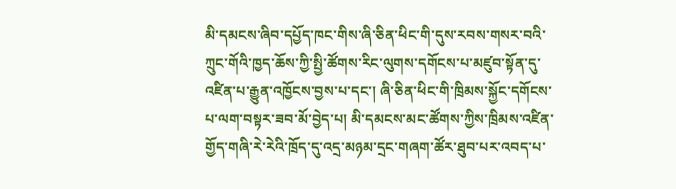མི་དམངས་ཞིབ་དཔྱོད་ཁང་གིས་ཞི་ཅིན་ཕིང་གི་དུས་རབས་གསར་བའི་ཀྲུང་གོའི་ཁྱད་ཆོས་ཀྱི་སྤྱི་ཚོགས་རིང་ལུགས་དགོངས་པ་མཛུབ་སྟོན་དུ་འཛིན་པ་རྒྱུན་འཁྱོངས་བྱས་པ་དང་། ཞི་ཅིན་ཕིང་གི་ཁྲིམས་སྐྱོང་དགོངས་པ་ལག་བསྟར་ཟབ་མོ་བྱེད་པ། མི་དམངས་མང་ཚོགས་ཀྱིས་ཁྲིམས་འཛིན་གྱོད་གཞི་རེ་རེའི་ཁྲོད་དུ་འདྲ་མཉམ་དྲང་གཞག་ཚོར་ཐུབ་པར་འབད་པ་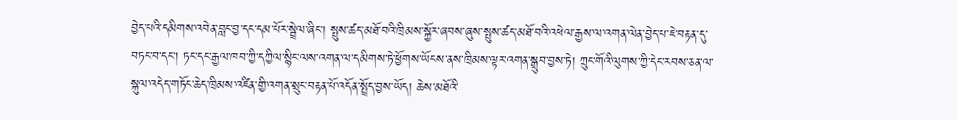བྱེད་པའི་དམིགས་འབེན་བླང་བྱ་དང་དམ་པོར་སྦྲེལ་ཞིང་། སྤུས་ཚད་མཐོ་བའི་ཁྲིམས་སྐྱོར་ཞབས་ཞུས་སྤུས་ཚད་མཐོ་བའི་འཕེལ་རྒྱས་ལ་འགན་ལེན་བྱེད་པ་ཇེ་བརྟན་དུ་བཏང་བ་དང་། ཏང་དང་རྒྱལ་ཁབ་ཀྱི་དཀྱིལ་སྙིང་ལས་འགན་ལ་དམིགས་ཏེ་ཕྱོགས་ཡོངས་ནས་ཁྲིམས་ལྟར་འགན་སྒྲུབ་བྱས་ཏེ། ཀྲུང་གོའི་ལུགས་ཀྱི་དེང་རབས་ཅན་ལ་སྐུལ་འདེད་གཏོང་ཆེད་ཁྲིམས་འཛིན་གྱི་འགན་སྲུང་བརྟན་པོ་འདོན་སྤྲོད་བྱས་ཡོད། ཆེས་མཐོའི་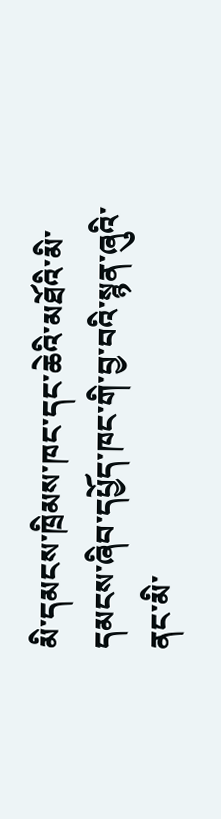མི་དམངས་ཁྲིམས་ཁང་དང་ཆེའི་མཐོའི་མི་དམངས་ཞིབ་དཔྱོད་ཁང་གི་བྱ་བའི་སྙན་ཞུའི་ནང་མི་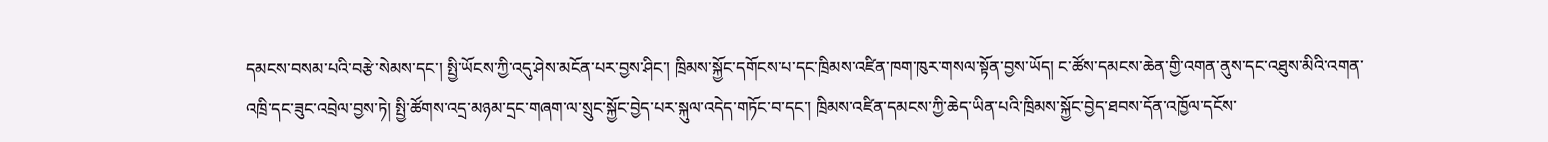དམངས་བསམ་པའི་བརྩེ་སེམས་དང་། སྤྱི་ཡོངས་ཀྱི་འདུ་ཤེས་མངོན་པར་བྱས་ཤིང་། ཁྲིམས་སྐྱོང་དགོངས་པ་དང་ཁྲིམས་འཛིན་ཁག་ཁུར་གསལ་སྟོན་བྱས་ཡོད། ང་ཚོས་དམངས་ཆེན་གྱི་འགན་ནུས་དང་འཐུས་མིའི་འགན་འཁྲི་དང་ཟུང་འབྲེལ་བྱས་ཏེ། སྤྱི་ཚོགས་འདྲ་མཉམ་དྲང་གཞག་ལ་སྲུང་སྐྱོང་བྱེད་པར་སྐུལ་འདེད་གཏོང་བ་དང་། ཁྲིམས་འཛིན་དམངས་ཀྱི་ཆེད་ཡིན་པའི་ཁྲིམས་སྐྱོང་བྱེད་ཐབས་དོན་འཁྱོལ་དངོས་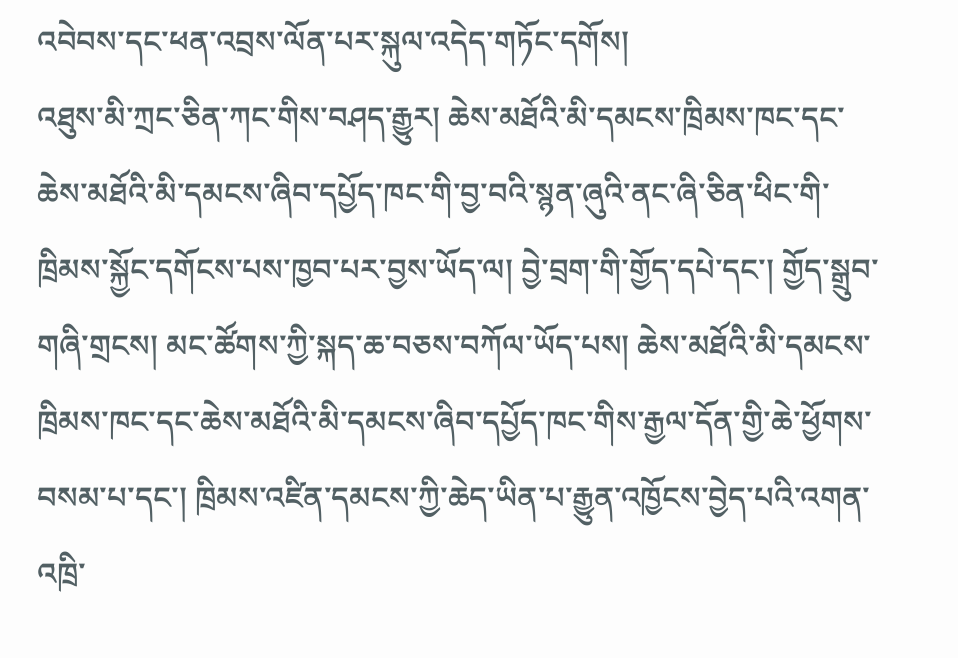འབེབས་དང་ཕན་འབྲས་ལོན་པར་སྐུལ་འདེད་གཏོང་དགོས།
འཐུས་མི་ཀྲང་ཅིན་ཀང་གིས་བཤད་རྒྱུར། ཆེས་མཐོའི་མི་དམངས་ཁྲིམས་ཁང་དང་ཆེས་མཐོའི་མི་དམངས་ཞིབ་དཔྱོད་ཁང་གི་བྱ་བའི་སྙན་ཞུའི་ནང་ཞི་ཅིན་ཕིང་གི་ཁྲིམས་སྐྱོང་དགོངས་པས་ཁྱབ་པར་བྱས་ཡོད་ལ། བྱེ་བྲག་གི་གྱོད་དཔེ་དང་། གྱོད་སྒྲུབ་གཞི་གྲངས། མང་ཚོགས་ཀྱི་སྐད་ཆ་བཅས་བཀོལ་ཡོད་པས། ཆེས་མཐོའི་མི་དམངས་ཁྲིམས་ཁང་དང་ཆེས་མཐོའི་མི་དམངས་ཞིབ་དཔྱོད་ཁང་གིས་རྒྱལ་དོན་གྱི་ཆེ་ཕྱོགས་བསམ་པ་དང་། ཁྲིམས་འཛིན་དམངས་ཀྱི་ཆེད་ཡིན་པ་རྒྱུན་འཁྱོངས་བྱེད་པའི་འགན་འཁྲི་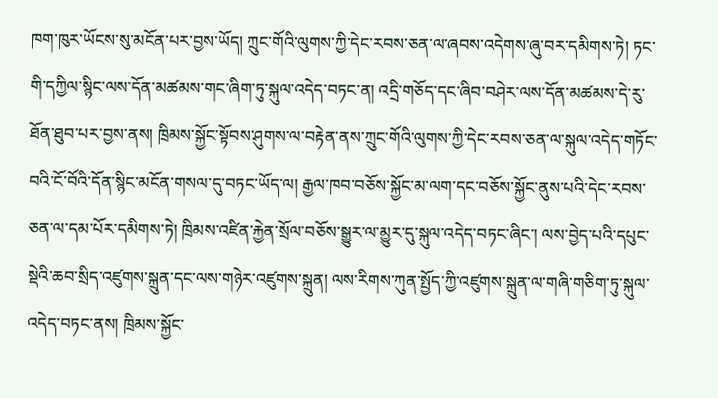ཁག་ཁུར་ཡོངས་སུ་མངོན་པར་བྱས་ཡོད། ཀྲུང་གོའི་ལུགས་ཀྱི་དེང་རབས་ཅན་ལ་ཞབས་འདེགས་ཞུ་བར་དམིགས་ཏེ། ཏང་གི་དཀྱིལ་སྙིང་ལས་དོན་མཚམས་གང་ཞིག་ཏུ་སྐུལ་འདེད་བཏང་ན། འདྲི་གཅོད་དང་ཞིབ་བཤེར་ལས་དོན་མཚམས་དེ་རུ་ཐོན་ཐུབ་པར་བྱས་ནས། ཁྲིམས་སྐྱོང་སྟོབས་ཤུགས་ལ་བརྟེན་ནས་ཀྲུང་གོའི་ལུགས་ཀྱི་དེང་རབས་ཅན་ལ་སྐུལ་འདེད་གཏོང་བའི་ངོ་བོའི་དོན་སྙིང་མངོན་གསལ་དུ་བཏང་ཡོད་ལ། རྒྱལ་ཁབ་བཅོས་སྐྱོང་མ་ལག་དང་བཅོས་སྐྱོང་ནུས་པའི་དེང་རབས་ཅན་ལ་དམ་པོར་དམིགས་ཏེ། ཁྲིམས་འཛིན་རྐྱེན་སྲོལ་བཅོས་སྒྱུར་ལ་མྱུར་དུ་སྐུལ་འདེད་བཏང་ཞིང་། ལས་བྱེད་པའི་དཔུང་སྡེའི་ཆབ་སྲིད་འཛུགས་སྐྲུན་དང་ལས་གཉེར་འཛུགས་སྐྲུན། ལས་རིགས་ཀུན་སྤྱོད་ཀྱི་འཛུགས་སྐྲུན་ལ་གཞི་གཅིག་ཏུ་སྐུལ་འདེད་བཏང་ནས། ཁྲིམས་སྐྱོང་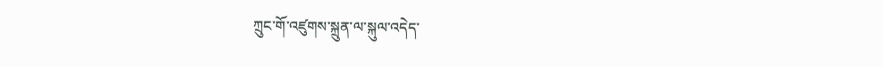ཀྲུང་གོ་འཛུགས་སྐྲུན་ལ་སྐུལ་འདེད་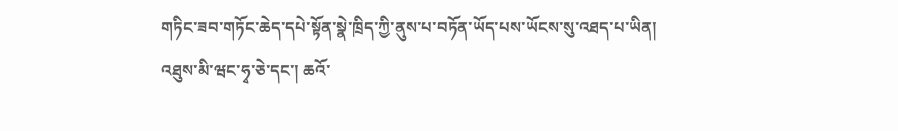གཏིང་ཟབ་གཏོང་ཆེད་དཔེ་སྟོན་སྣེ་ཁྲིད་ཀྱི་ནུས་པ་བཏོན་ཡོད་པས་ཡོངས་སུ་འཐད་པ་ཡིན།
འཐུས་མི་ཝང་ཧྭ་ཅེ་དང་། ཆའོ་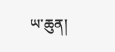ཡ་ཆུན།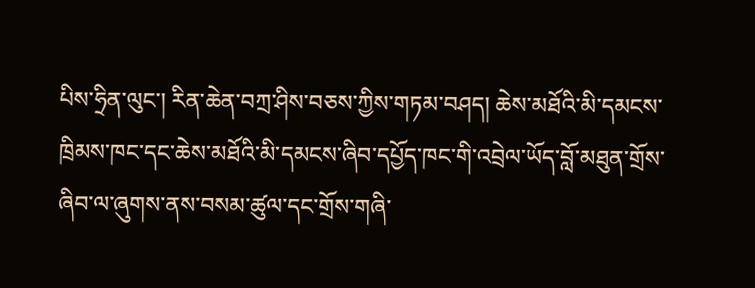པིས་ཧྲིན་ལུང་། རིན་ཆེན་བཀྲ་ཤིས་བཅས་ཀྱིས་གཏམ་བཤད། ཆེས་མཐོའི་མི་དམངས་ཁྲིམས་ཁང་དང་ཆེས་མཐོའི་མི་དམངས་ཞིབ་དཔྱོད་ཁང་གི་འབྲེལ་ཡོད་བློ་མཐུན་གྲོས་ཞིབ་ལ་ཞུགས་ནས་བསམ་ཚུལ་དང་གྲོས་གཞི་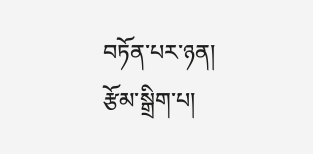བཏོན་པར་ཉན།
རྩོམ་སྒྲིག་པ།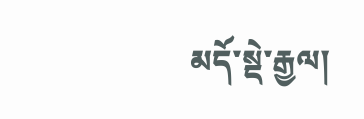མདོ་སྡེ་རྒྱལ།